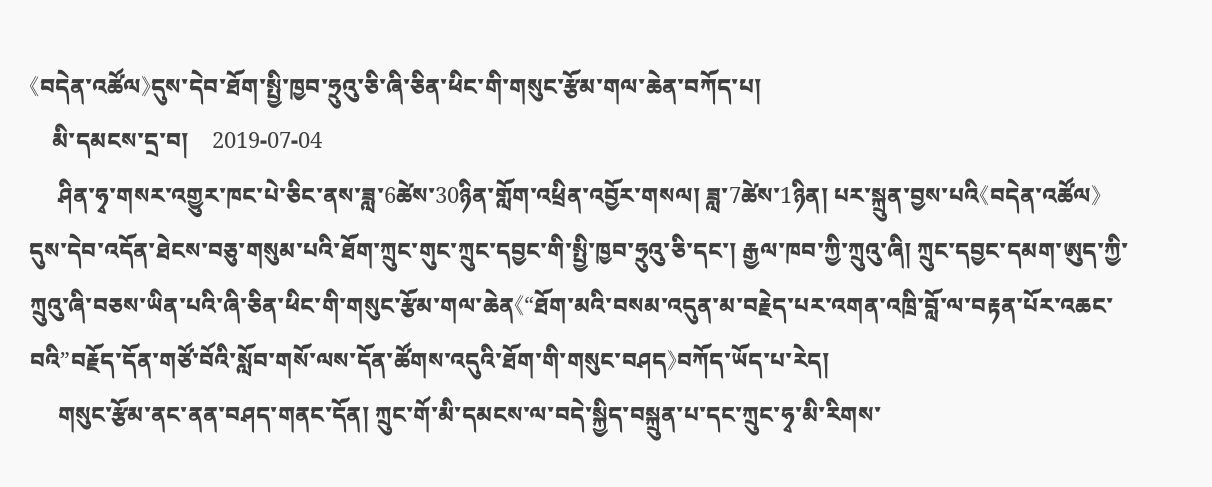《བདེན་འཚོལ》དུས་དེབ་ཐོག་སྤྱི་ཁྱབ་ཧྲུའུ་ཅི་ཞི་ཅིན་ཕིང་གི་གསུང་རྩོམ་གལ་ཆེན་བཀོད་པ།
    མི་དམངས་དྲ་བ།    2019-07-04
     ཤིན་ཧྭ་གསར་འགྱུར་ཁང་པེ་ཅིང་ནས་ཟླ་6ཚེས་30ཉིན་གློག་འཕྲིན་འབྱོར་གསལ། ཟླ་7ཚེས་1ཉིན། པར་སྐྲུན་བྱས་པའི《བདེན་འཚོལ》དུས་དེབ་འདོན་ཐེངས་བཅུ་གསུམ་པའི་ཐོག་ཀྲུང་གུང་ཀྲུང་དབྱང་གི་སྤྱི་ཁྱབ་ཧྲུའུ་ཅི་དང་། རྒྱལ་ཁབ་ཀྱི་ཀྲུའུ་ཞི། ཀྲུང་དབྱང་དམག་ཨུད་ཀྱི་ཀྲུའུ་ཞི་བཅས་ཡིན་པའི་ཞི་ཅིན་ཕིང་གི་གསུང་རྩོམ་གལ་ཆེན《“ཐོག་མའི་བསམ་འདུན་མ་བརྗེད་པར་འགན་འཁྲི་བློ་ལ་བརྟན་པོར་འཆང་བའི”བརྗོད་དོན་གཙོ་བོའི་སློབ་གསོ་ལས་དོན་ཚོགས་འདུའི་ཐོག་གི་གསུང་བཤད》བཀོད་ཡོད་པ་རེད།
     གསུང་རྩོམ་ནང་ནན་བཤད་གནང་དོན། ཀྲུང་གོ་མི་དམངས་ལ་བདེ་སྐྱིད་བསྐྲུན་པ་དང་ཀྲུང་ཧྭ་མི་རིགས་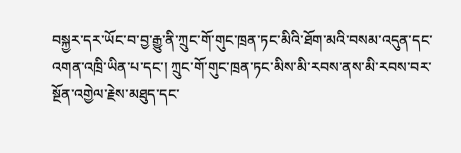བསྐྱར་དར་ཡོང་བ་བྱ་རྒྱུ་ནི་ཀྲུང་གོ་གུང་ཁྲན་ཏང་མིའི་ཐོག་མའི་བསམ་འདུན་དང་འགན་འཁྲི་ཡིན་པ་དང་། ཀྲུང་གོ་གུང་ཁྲན་ཏང་མིས་མི་རབས་ནས་མི་རབས་བར་སྔོན་འགྱེལ་རྗེས་མཐུད་དང་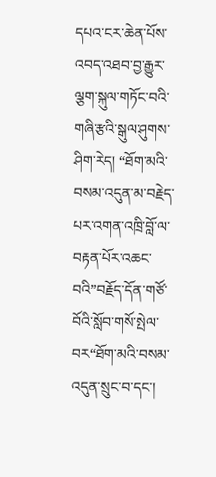དཔའ་ངར་ཆེན་པོས་འབད་འཐབ་བྱ་རྒྱུར་ལྕག་སྐུལ་གཏོང་བའི་གཞི་རྩའི་སྒུལ་ཤུགས་ཤིག་རེད། “ཐོག་མའི་བསམ་འདུན་མ་བརྗེད་པར་འགན་འཁྲི་བློ་ལ་བརྟན་པོར་འཆང་བའི”བརྗོད་དོན་གཙོ་བོའི་སློབ་གསོ་སྤེལ་བར“ཐོག་མའི་བསམ་འདུན་སྲུང་བ་དང་།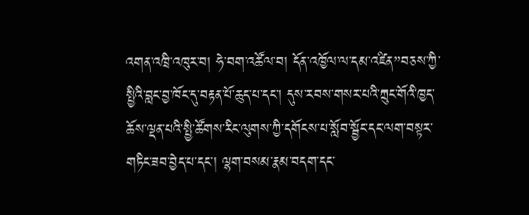འགན་འཁྲི་འཁུར་བ། ཧེ་བག་འཚོལ་བ། དོན་འཁྱོལ་ལ་དམ་འཛིན”བཅས་ཀྱི་སྤྱིའི་བླང་བྱ་ཁོང་དུ་བརྟན་པོ་ཆུད་པ་དང་། དུས་རབས་གསར་པའི་ཀྲུང་གོའི་ཁྱད་ཆོས་ལྡན་པའི་སྤྱི་ཚོགས་རིང་ལུགས་ཀྱི་དགོངས་པ་སློབ་སྦྱོང་དང་ལག་བསྟར་གཏིང་ཟབ་བྱེད་པ་དང་། ལྷག་བསམ་རྣམ་བདག་དང་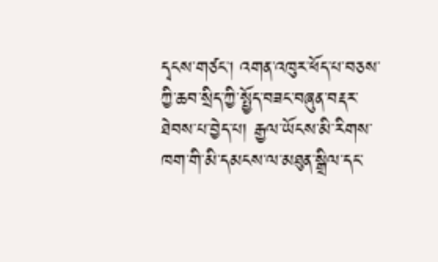དྭངས་གཙང་། འགན་འཁུར་ཕོད་པ་བཅས་ཀྱི་ཆབ་སྲིད་ཀྱི་སྤྱོད་བཟང་བཞུན་བརྡར་ཐེབས་པ་བྱེད་པ། རྒྱལ་ཡོངས་མི་རིགས་ཁག་གི་མི་དམངས་ལ་མཐུན་སྒྲིལ་དང་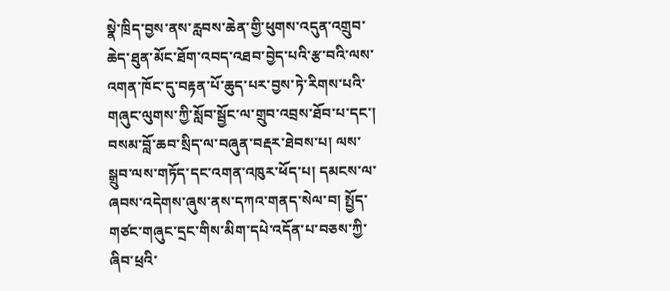སྣེ་ཁྲིད་བྱས་ནས་རླབས་ཆེན་གྱི་ཕུགས་འདུན་འགྲུབ་ཆེད་ཐུན་མོང་ཐོག་འབད་འཐབ་བྱེད་པའི་རྩ་བའི་ལས་འགན་ཁོང་དུ་བརྟན་པོ་ཆུད་པར་བྱས་ཏེ་རིགས་པའི་གཞུང་ལུགས་ཀྱི་སློབ་སྦྱོང་ལ་གྲུབ་འབྲས་ཐོབ་པ་དང་། བསམ་བློ་ཆབ་སྲིད་ལ་བཞུན་བརྡར་ཐེབས་པ། ལས་སྒྲུབ་ལས་གཏོད་དང་འགན་འཁུར་ཕོད་པ། དམངས་ལ་ཞབས་འདེགས་ཞུས་ནས་དཀའ་གནད་སེལ་བ། སྤྱོད་གཙང་གཞུང་དྲང་གིས་མིག་དཔེ་འདོན་པ་བཅས་ཀྱི་ཞིབ་ཕྲའི་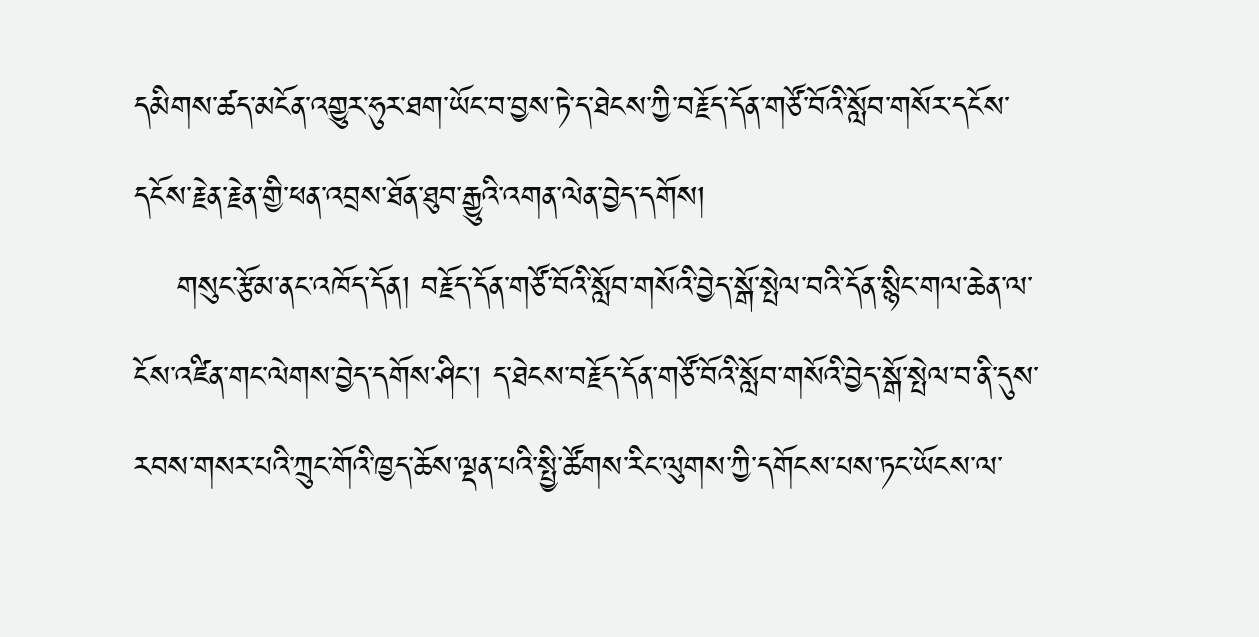དམིགས་ཚད་མངོན་འགྱུར་ཧུར་ཐག་ཡོང་བ་བྱས་ཏེ་ད་ཐེངས་ཀྱི་བརྗོད་དོན་གཙོ་བོའི་སློབ་གསོར་དངོས་དངོས་རྗེན་རྗེན་གྱི་ཕན་འབྲས་ཐོན་ཐུབ་རྒྱུའི་འགན་ལེན་བྱེད་དགོས།
    གསུང་རྩོམ་ནང་འཁོད་དོན། བརྗོད་དོན་གཙོ་བོའི་སློབ་གསོའི་བྱེད་སྒོ་སྤེལ་བའི་དོན་སྙིང་གལ་ཆེན་ལ་ངོས་འཛིན་གང་ལེགས་བྱེད་དགོས་ཤིང་། ད་ཐེངས་བརྗོད་དོན་གཙོ་བོའི་སློབ་གསོའི་བྱེད་སྒོ་སྤེལ་བ་ནི་དུས་རབས་གསར་པའི་ཀྲུང་གོའི་ཁྱད་ཆོས་ལྡན་པའི་སྤྱི་ཚོགས་རིང་ལུགས་ཀྱི་དགོངས་པས་ཏང་ཡོངས་ལ་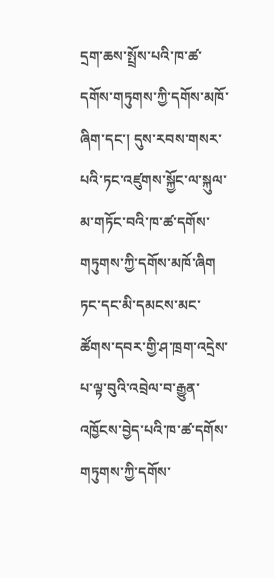དྲག་ཆས་སྤྲོས་པའི་ཁ་ཚ་དགོས་གཏུགས་ཀྱི་དགོས་མཁོ་ཞིག་དང་། དུས་རབས་གསར་པའི་ཏང་འཛུགས་སྐྱོང་ལ་སྐུལ་མ་གཏོང་བའི་ཁ་ཚ་དགོས་གཏུགས་ཀྱི་དགོས་མཁོ་ཞིག ཏང་དང་མི་དམངས་མང་ཚོགས་དབར་གྱི་ཤ་ཁྲག་འདྲེས་པ་ལྟ་བུའི་འབྲེལ་བ་རྒྱུན་འཁྱོངས་བྱེད་པའི་ཁ་ཚ་དགོས་གཏུགས་ཀྱི་དགོས་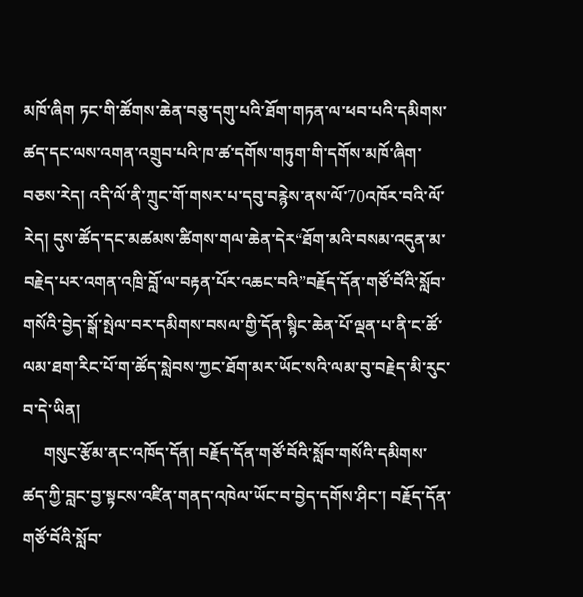མཁོ་ཞིག ཏང་གི་ཚོགས་ཆེན་བཅུ་དགུ་པའི་ཐོག་གཏན་ལ་ཕབ་པའི་དམིགས་ཚད་དང་ལས་འགན་འགྲུབ་པའི་ཁ་ཚ་དགོས་གཏུག་གི་དགོས་མཁོ་ཞིག་བཅས་རེད། འདི་ལོ་ནི་ཀྲུང་གོ་གསར་པ་དབུ་བརྙེས་ནས་ལོ་70འཁོར་བའི་ལོ་རེད། དུས་ཚོད་དང་མཚམས་ཚིགས་གལ་ཆེན་དེར“ཐོག་མའི་བསམ་འདུན་མ་བརྗེད་པར་འགན་འཁྲི་བློ་ལ་བརྟན་པོར་འཆང་བའི”བརྗོད་དོན་གཙོ་བོའི་སློབ་གསོའི་བྱེད་སྒོ་སྤེལ་བར་དམིགས་བསལ་གྱི་དོན་སྙིང་ཆེན་པོ་ལྡན་པ་ནི་ང་ཚོ་ལམ་ཐག་རིང་པོ་ག་ཚོད་སླེབས་ཀྱང་ཐོག་མར་ཡོང་སའི་ལམ་བུ་བརྗེད་མི་རུང་བ་དེ་ཡིན།
     གསུང་རྩོམ་ནང་འཁོད་དོན། བརྗོད་དོན་གཙོ་བོའི་སློབ་གསོའི་དམིགས་ཚད་ཀྱི་བླང་བྱ་སྟངས་འཛིན་གནད་འཁེལ་ཡོང་བ་བྱེད་དགོས་ཤིང་། བརྗོད་དོན་གཙོ་བོའི་སློབ་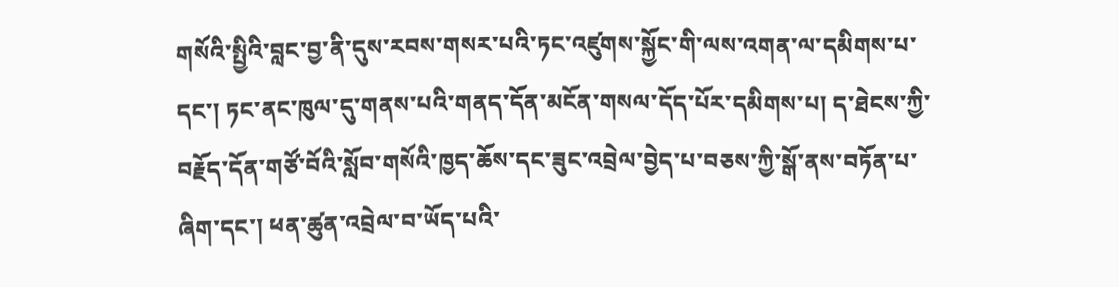གསོའི་སྤྱིའི་བླང་བྱ་ནི་དུས་རབས་གསར་པའི་ཏང་འཛུགས་སྐྱོང་གི་ལས་འགན་ལ་དམིགས་པ་དང་། ཏང་ནང་ཁུལ་དུ་གནས་པའི་གནད་དོན་མངོན་གསལ་དོད་པོར་དམིགས་པ། ད་ཐེངས་ཀྱི་བརྗོད་དོན་གཙོ་བོའི་སློབ་གསོའི་ཁྱད་ཆོས་དང་ཟུང་འབྲེལ་བྱེད་པ་བཅས་ཀྱི་སྒོ་ནས་བཏོན་པ་ཞིག་དང་། ཕན་ཚུན་འབྲེལ་བ་ཡོད་པའི་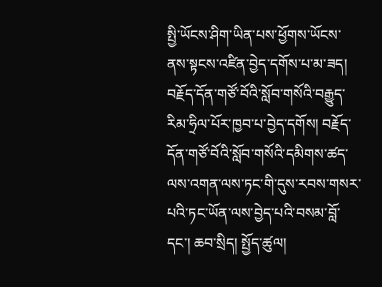སྤྱི་ཡོངས་ཤིག་ཡིན་པས་ཕྱོགས་ཡོངས་ནས་སྟངས་འཛིན་བྱེད་དགོས་པ་མ་ཟད། བརྗོད་དོན་གཙོ་བོའི་སློབ་གསོའི་བརྒྱུད་རིམ་ཧྲིལ་པོར་ཁྱབ་པ་བྱེད་དགོས། བརྗོད་དོན་གཙོ་བོའི་སློབ་གསོའི་དམིགས་ཚད་ལས་འགན་ལས་ཏང་གི་དུས་རབས་གསར་པའི་ཏང་ཡོན་ལས་བྱེད་པའི་བསམ་བློ་དང་། ཆབ་སྲིད། སྤྱོད་ཚུལ།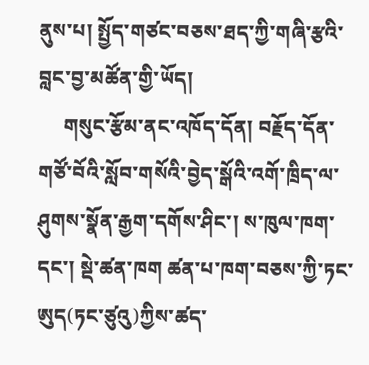ནུས་པ། སྤྱོད་གཙང་བཅས་ཐད་ཀྱི་གཞི་རྩའི་བླང་བྱ་མཚོན་གྱི་ཡོད།
     གསུང་རྩོམ་ནང་འཁོད་དོན། བརྗོད་དོན་གཙོ་བོའི་སློབ་གསོའི་བྱེད་སྒོའི་འགོ་ཁྲིད་ལ་ཤུགས་སྣོན་རྒྱག་དགོས་ཤིང་། ས་ཁུལ་ཁག་དང་། སྡེ་ཚན་ཁག ཚན་པ་ཁག་བཅས་ཀྱི་ཏང་ཨུད(ཏང་ཙུའུ)ཀྱིས་ཚད་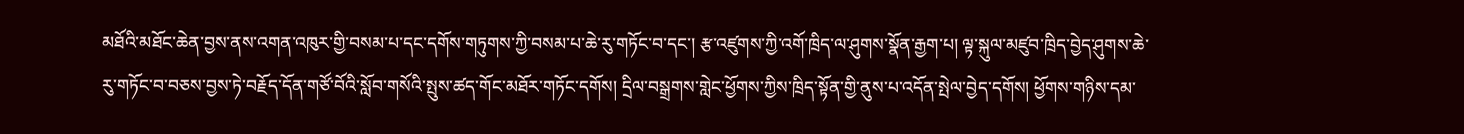མཐོའི་མཐོང་ཆེན་བྱས་ནས་འགན་འཁུར་གྱི་བསམ་པ་དང་དགོས་གཏུགས་ཀྱི་བསམ་པ་ཆེ་རུ་གཏོང་བ་དང་། རྩ་འཛུགས་ཀྱི་འགོ་ཁྲིད་ལ་ཤུགས་སྣོན་རྒྱག་པ། ལྟ་སྐུལ་མཛུབ་ཁྲིད་བྱེད་ཤུགས་ཆེ་རུ་གཏོང་བ་བཅས་བྱས་ཏེ་བརྗོད་དོན་གཙོ་བོའི་སློབ་གསོའི་སྤུས་ཚད་གོང་མཐོར་གཏོང་དགོས། དྲིལ་བསྒྲགས་གླེང་ཕྱོགས་ཀྱིས་ཁྲིད་སྟོན་གྱི་ནུས་པ་འདོན་སྤེལ་བྱེད་དགོས། ཕྱོགས་གཉིས་དམ་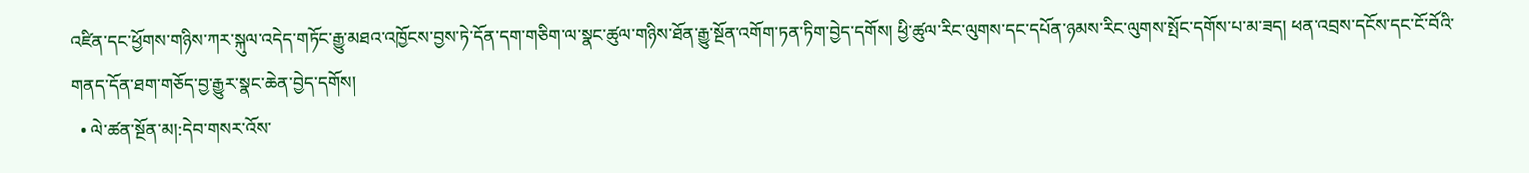འཛིན་དང་ཕྱོགས་གཉིས་ཀར་སྐུལ་འདེད་གཏོང་རྒྱུ་མཐའ་འཁྱོངས་བྱས་ཏེ་དོན་དག་གཅིག་ལ་སྣང་ཚུལ་གཉིས་ཐོན་རྒྱུ་སྔོན་འགོག་ཏན་ཏིག་བྱེད་དགོས། ཕྱི་ཚུལ་རིང་ལུགས་དང་དཔོན་ཉམས་རིང་ལུགས་སྤོང་དགོས་པ་མ་ཟད། ཕན་འབྲས་དངོས་དང་ངོ་བོའི་གནད་དོན་ཐག་གཅོད་བྱ་རྒྱུར་སྣང་ཆེན་བྱེད་དགོས།
  • ལེ་ཚན་སྔོན་མ།:དེབ་གསར་འོས་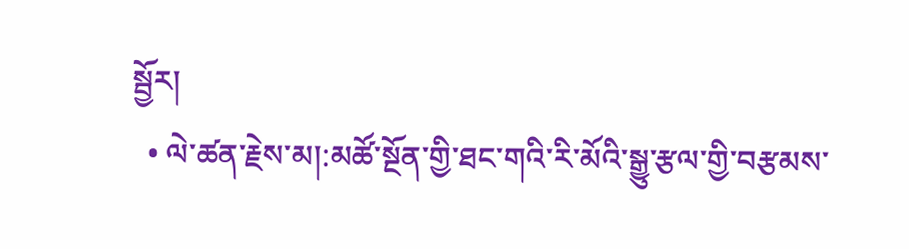སྦྱོར།
  • ལེ་ཚན་རྗེས་མ།:མཚོ་སྔོན་གྱི་ཐང་གའི་རི་མོའི་སྒྱུ་རྩལ་གྱི་བརྩམས་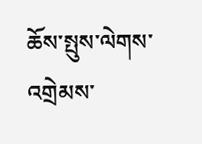ཆོས་སྤུས་ལེགས་འགྲེམས་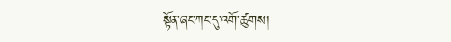སྟོན་ཞང་ཀང་དུ་འགོ་ཚུགས།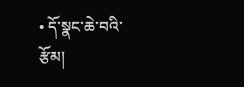• དོ་སྣང་ཆེ་བའི་རྩོམ།